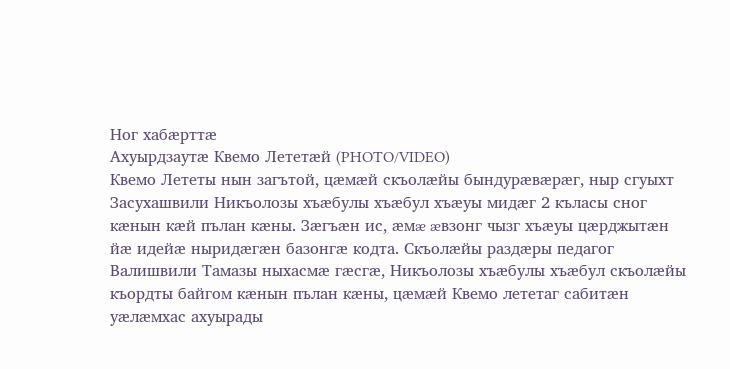Ног хабæрттæ
Ахуырдзаутæ Квемо Лететæй (PHOTO/VIDEO)
Квемо Лететы нын загътой, цæмæй скъолæйы бындурæвæрæг, ныр сгуыхт Засухашвили Никъолозы хъæбулы хъæбул хъæуы мидæг 2 къласы сног кæнын кæй пълан кæны. Зæгъæн ис, æмæ æвзонг чызг хъæуы цæрджытæн йæ идейæ ныридæгæн базонгæ кодта. Скъолæйы раздæры педагог Валишвили Тамазы ныхасмæ гæсгæ, Никъолозы хъæбулы хъæбул скъолæйы къордты байгом кæнын пълан кæны, цæмæй Квемо лететаг сабитæн уæлæмхас ахуырады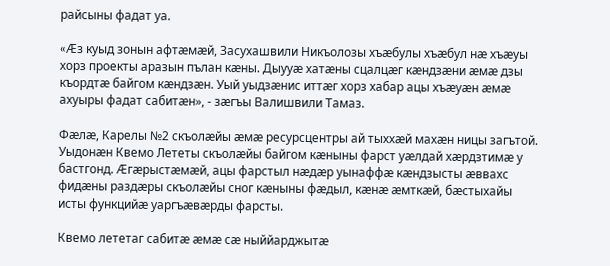райсыны фадат уа.

«Æз куыд зонын афтæмæй, Засухашвили Никъолозы хъæбулы хъæбул нæ хъæуы хорз проекты аразын пълан кæны. Дыууæ хатæны сцалцæг кæндзæни æмæ дзы къордтæ байгом кæндзæн. Уый уыдзæнис иттæг хорз хабар ацы хъæуæн æмæ ахуыры фадат сабитæн», - зæгъы Валишвили Тамаз.

Фæлæ, Карелы №2 скъолæйы æмæ ресурсцентры ай тыххæй махæн ницы загътой. Уыдонæн Квемо Лететы скъолæйы байгом кæныны фарст уæлдай хæрдзтимæ у бастгонд. Æгæрыстæмæй, ацы фарстыл нæдæр уынаффæ кæндзысты æввахс фидæны раздæры скъолæйы сног кæныны фæдыл, кæнæ æмткæй, бæстыхайы исты функцийæ уаргъæвæрды фарсты.

Квемо лететаг сабитæ æмæ сæ ныййарджытæ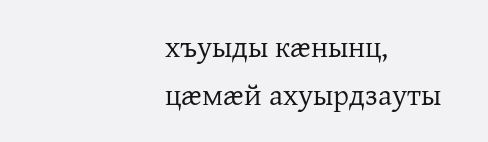хъуыды кæнынц, цæмæй ахуырдзауты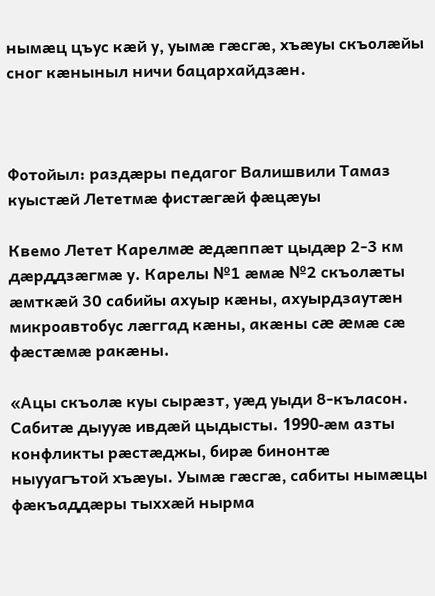нымæц цъус кæй у, уымæ гæсгæ, хъæуы скъолæйы сног кæныныл ничи бацархайдзæн.



Фотойыл: раздæры педагог Валишвили Тамаз куыстæй Лететмæ фистæгæй фæцæуы

Квемо Летет Карелмæ æдæппæт цыдæр 2-3 км дæрддзæгмæ у. Карелы №1 æмæ №2 скъолæты æмткæй 30 сабийы ахуыр кæны, ахуырдзаутæн микроавтобус лæггад кæны, акæны сæ æмæ сæ фæстæмæ ракæны.

«Ацы скъолæ куы сырæзт, уæд уыди 8-къласон. Сабитæ дыууæ ивдæй цыдысты. 1990-æм азты конфликты рæстæджы, бирæ бинонтæ ныууагътой хъæуы. Уымæ гæсгæ, сабиты нымæцы фæкъаддæры тыххæй нырма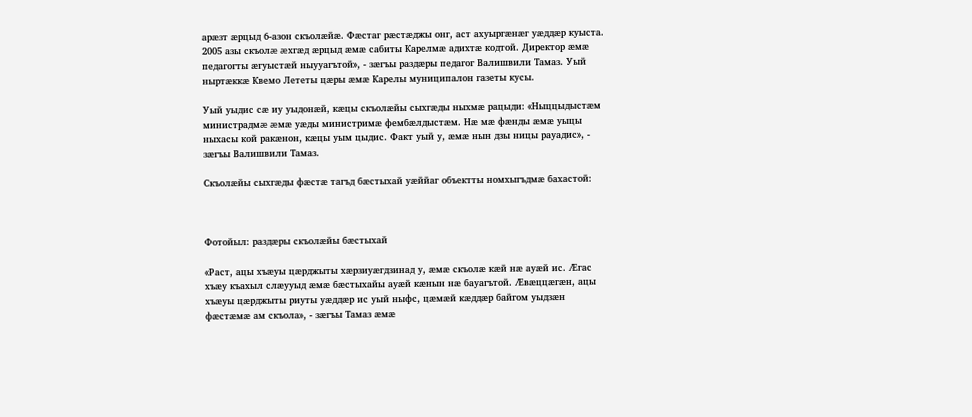арæзт æрцыд 6-азон скъолæйæ. Фæстаг рæстæджы онг, аст ахуыргæнæг уæддæр куыста. 2005 азы скъолæ æхгæд æрцыд æмæ сабиты Карелмæ адихтæ кодтой. Директор æмæ педагогты æгуыстæй ныууагътой», - зæгъы раздæры педагог Валишвили Тамаз. Уый ныртæккæ Квемо Лететы цæры æмæ Карелы муниципалон газеты кусы.

Уый уыдис сæ иу уыдонæй, кæцы скъолæйы сыхгæды ныхмæ рацыди: «Ныццыдыстæм министрадмæ æмæ уæды министримæ фембæлдыстæм. Нæ мæ фæнды æмæ уыцы ныхасы кой ракæнон, кæцы уым цыдис. Факт уый у, æмæ нын дзы ницы рауадис», - зæгъы Валишвили Тамаз.

Скъолæйы сыхгæды фæстæ тагъд бæстыхай уæййаг объектты номхыгъдмæ бахастой:



Фотойыл: раздæры скъолæйы бæстыхай

«Раст, ацы хъæуы цæрджыты хæрзиуæгдзинад у, æмæ скъолæ кæй нæ ауæй ис. Æгас хъæу къахыл слæууыд æмæ бæстыхайы ауæй кæнын нæ бауагътой. Æвæццæгæн, ацы хъæуы цæрджыты риуты уæддæр ис уый ныфс, цæмæй кæддæр байгом уыдзæн фæстæмæ ам скъола», - зæгъы Тамаз æмæ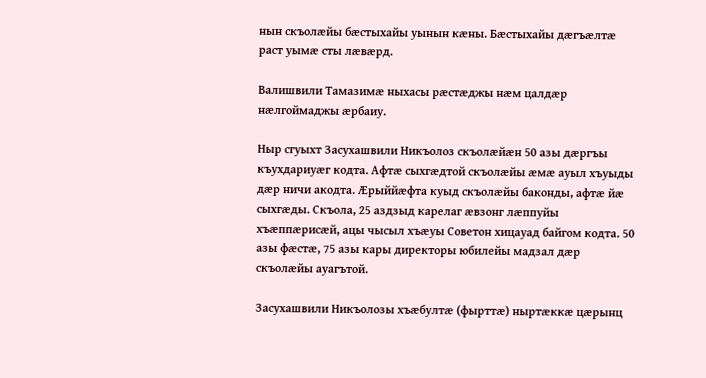нын скъолæйы бæстыхайы уынын кæны. Бæстыхайы дæгъæлтæ раст уымæ сты лæвæрд.

Валишвили Тамазимæ ныхасы рæстæджы нæм цалдæр нæлгоймаджы æрбаиу.

Ныр сгуыхт Засухашвили Никъолоз скъолæйæн 50 азы дæргъы къухдариуæг кодта. Афтæ сыхгæдтой скъолæйы æмæ ауыл хъуыды дæр ничи акодта. Æрыййæфта куыд скъолæйы баконды, афтæ йæ сыхгæды. Скъола, 25 аздзыд карелаг æвзонг лæппуйы хъæппæрисæй, ацы чысыл хъæуы Советон хицауад байгом кодта. 50 азы фæстæ, 75 азы кары директоры юбилейы мадзал дæр скъолæйы ауагътой.

Засухашвили Никъолозы хъæбултæ (фырттæ) ныртæккæ цæрынц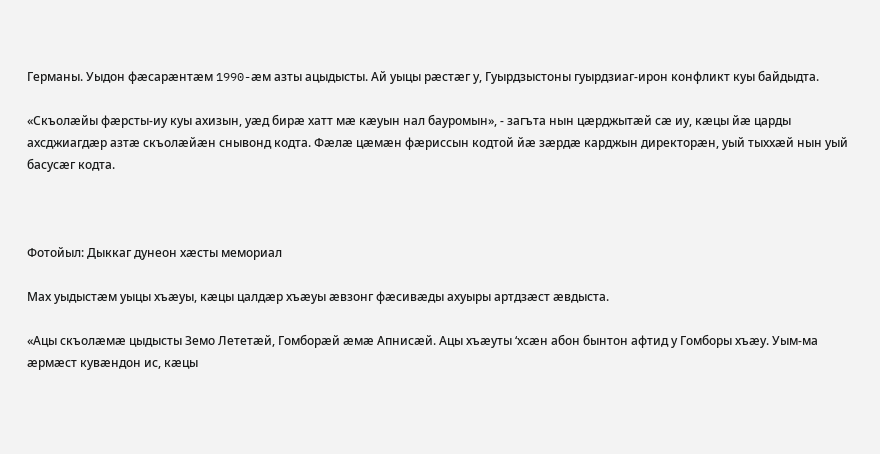Германы. Уыдон фæсарæнтæм 1990-æм азты ацыдысты. Ай уыцы рæстæг у, Гуырдзыстоны гуырдзиаг-ирон конфликт куы байдыдта.

«Скъолæйы фæрсты-иу куы ахизын, уæд бирæ хатт мæ кæуын нал бауромын», - загъта нын цæрджытæй сæ иу, кæцы йæ царды ахсджиагдæр азтæ скъолæйæн снывонд кодта. Фæлæ цæмæн фæриссын кодтой йæ зæрдæ карджын директорæн, уый тыххæй нын уый басусæг кодта.



Фотойыл: Дыккаг дунеон хæсты мемориал

Мах уыдыстæм уыцы хъæуы, кæцы цалдæр хъæуы æвзонг фæсивæды ахуыры артдзæст æвдыста.

«Ацы скъолæмæ цыдысты Земо Лететæй, Гомборæй æмæ Апнисæй. Ацы хъæуты ‘хсæн абон бынтон афтид у Гомборы хъæу. Уым-ма æрмæст кувæндон ис, кæцы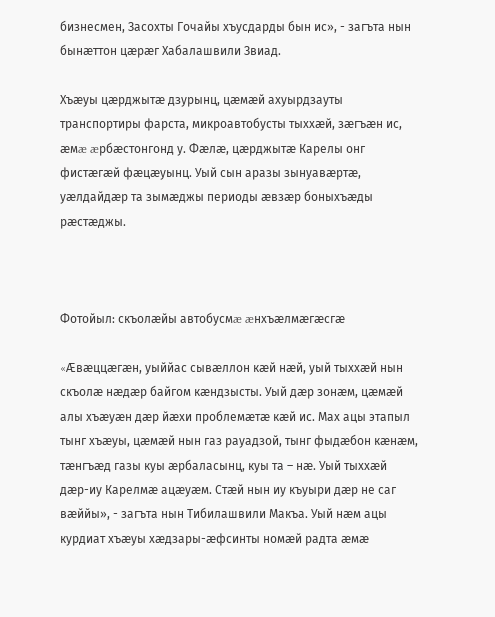бизнесмен, Засохты Гочайы хъусдарды бын ис», - загъта нын бынæттон цæрæг Хабалашвили Звиад.

Хъæуы цæрджытæ дзурынц, цæмæй ахуырдзауты транспортиры фарста, микроавтобусты тыххæй, зæгъæн ис, æмæ æрбæстонгонд у. Фæлæ, цæрджытæ Карелы онг фистæгæй фæцæуынц. Уый сын аразы зынуавæртæ, уæлдайдæр та зымæджы периоды æвзæр боныхъæды рæстæджы.



Фотойыл: скъолæйы автобусмæ æнхъæлмæгæсгæ

«Æвæццæгæн, уыййас сывæллон кæй нæй, уый тыххæй нын скъолæ нæдæр байгом кæндзысты. Уый дæр зонæм, цæмæй алы хъæуæн дæр йæхи проблемæтæ кæй ис. Мах ацы этапыл тынг хъæуы, цæмæй нын газ рауадзой, тынг фыдæбон кæнæм, тæнгъæд газы куы æрбаласынц, куы та – нæ. Уый тыххæй дæр-иу Карелмæ ацæуæм. Стæй нын иу къуыри дæр не саг вæййы», - загъта нын Тибилашвили Макъа. Уый нæм ацы курдиат хъæуы хæдзары-æфсинты номæй радта æмæ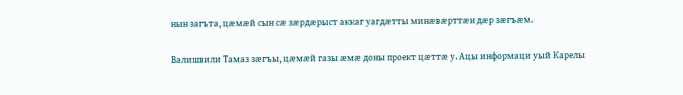нын загъта, цæмæй сын сæ зæрдæрыст аккаг уагдæтты минæвæрттæн дæр зæгъæм.

Валишвили Тамаз зæгъы, цæмæй газы æмæ доны проект цæттæ у. Ацы информаци уый Карелы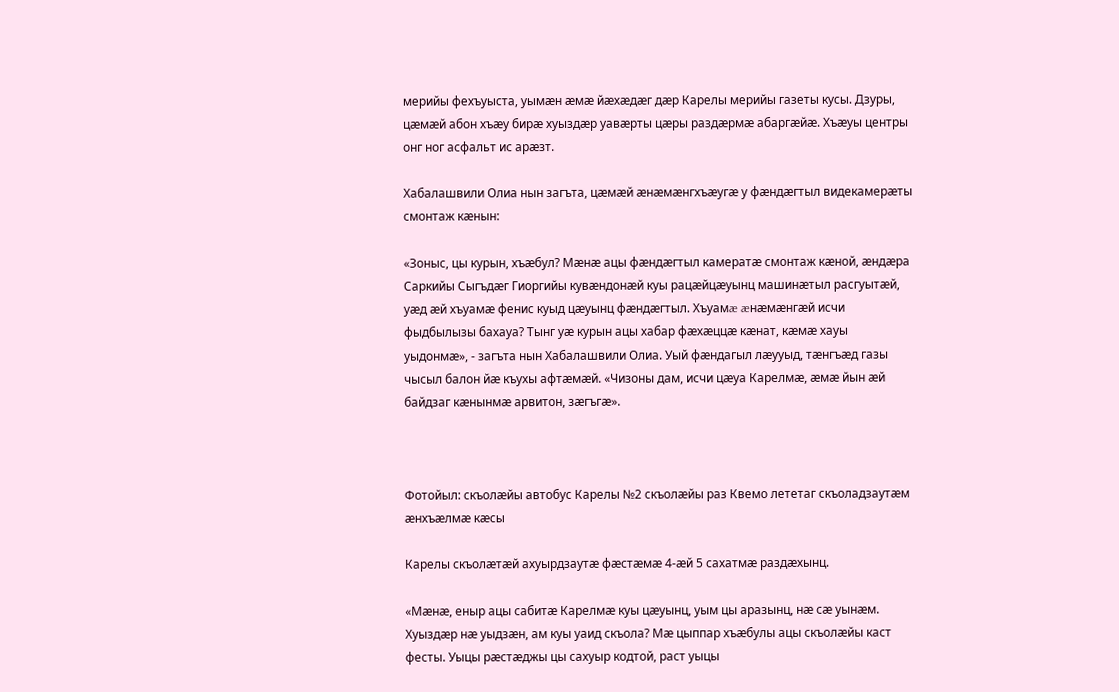мерийы фехъуыста, уымæн æмæ йæхæдæг дæр Карелы мерийы газеты кусы. Дзуры, цæмæй абон хъæу бирæ хуыздæр уавæрты цæры раздæрмæ абаргæйæ. Хъæуы центры онг ног асфальт ис арæзт.

Хабалашвили Олиа нын загъта, цæмæй æнæмæнгхъæугæ у фæндæгтыл видекамерæты смонтаж кæнын:

«Зоныс, цы курын, хъæбул? Мæнæ ацы фæндæгтыл камератæ смонтаж кæной, æндæра Саркийы Сыгъдæг Гиоргийы кувæндонæй куы рацæйцæуынц машинæтыл расгуытæй, уæд æй хъуамæ фенис куыд цæуынц фæндæгтыл. Хъуамæ æнæмæнгæй исчи фыдбылызы бахауа? Тынг уæ курын ацы хабар фæхæццæ кæнат, кæмæ хауы уыдонмæ», - загъта нын Хабалашвили Олиа. Уый фæндагыл лæууыд, тæнгъæд газы чысыл балон йæ къухы афтæмæй. «Чизоны дам, исчи цæуа Карелмæ, æмæ йын æй байдзаг кæнынмæ арвитон, зæгъгæ».



Фотойыл: скъолæйы автобус Карелы №2 скъолæйы раз Квемо лететаг скъоладзаутæм æнхъæлмæ кæсы

Карелы скъолæтæй ахуырдзаутæ фæстæмæ 4-æй 5 сахатмæ раздæхынц.

«Мæнæ, еныр ацы сабитæ Карелмæ куы цæуынц, уым цы аразынц, нæ сæ уынæм. Хуыздæр нæ уыдзæн, ам куы уаид скъола? Мæ цыппар хъæбулы ацы скъолæйы каст фесты. Уыцы рæстæджы цы сахуыр кодтой, раст уыцы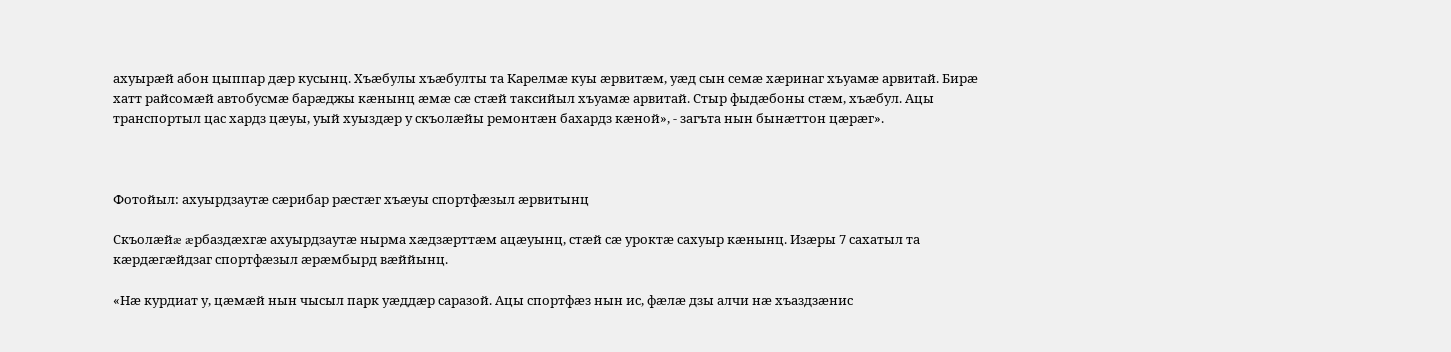ахуырæй абон цыппар дæр кусынц. Хъæбулы хъæбулты та Карелмæ куы æрвитæм, уæд сын семæ хæринаг хъуамæ арвитай. Бирæ хатт райсомæй автобусмæ барæджы кæнынц æмæ сæ стæй таксийыл хъуамæ арвитай. Стыр фыдæбоны стæм, хъæбул. Ацы транспортыл цас хардз цæуы, уый хуыздæр у скъолæйы ремонтæн бахардз кæной», - загъта нын бынæттон цæрæг».



Фотойыл: ахуырдзаутæ сæрибар рæстæг хъæуы спортфæзыл æрвитынц

Скъолæйæ æрбаздæхгæ ахуырдзаутæ нырма хæдзæрттæм ацæуынц, стæй сæ уроктæ сахуыр кæнынц. Изæры 7 сахатыл та кæрдæгæйдзаг спортфæзыл æрæмбырд вæййынц.

«Нæ курдиат у, цæмæй нын чысыл парк уæддæр саразой. Ацы спортфæз нын ис, фæлæ дзы алчи нæ хъаздзæнис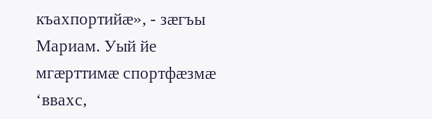къахпортийæ», - зæгъы Мариам. Уый йе мгæрттимæ спортфæзмæ ‘ввахс,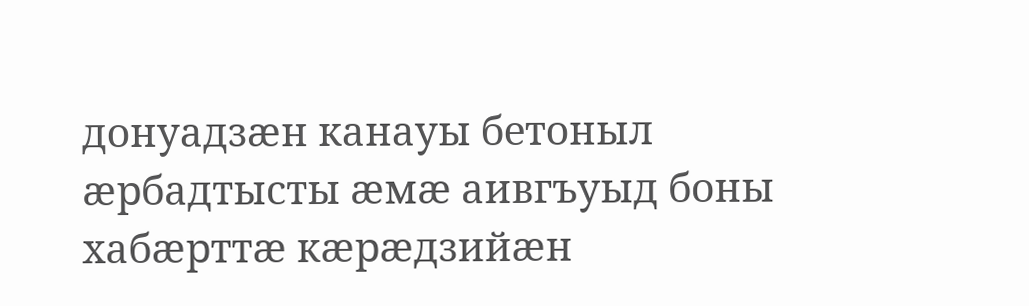донуадзæн канауы бетоныл æрбадтысты æмæ аивгъуыд боны хабæрттæ кæрæдзийæн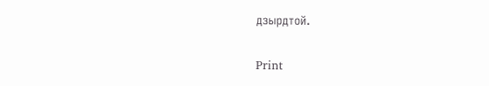дзырдтой.


Print